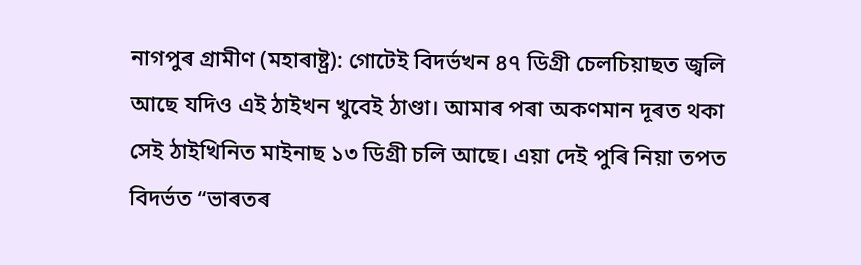নাগপুৰ গ্ৰামীণ (মহাৰাষ্ট্ৰ): গোটেই বিদৰ্ভখন ৪৭ ডিগ্ৰী চেলচিয়াছত জ্বলি আছে যদিও এই ঠাইখন খুবেই ঠাণ্ডা। আমাৰ পৰা অকণমান দূৰত থকা সেই ঠাইখিনিত মাইনাছ ১৩ ডিগ্ৰী চলি আছে। এয়া দেই পুৰি নিয়া তপত বিদৰ্ভত “ভাৰতৰ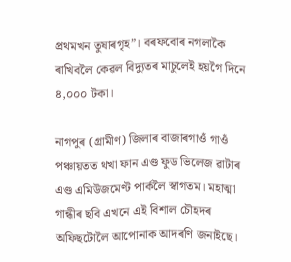প্ৰথমখন তুষাৰগৃহ”। বৰফবোৰ নগলাকৈ ৰাখিবলৈ কেৱল বিদ্যুতৰ মাচুলেই হয়গৈ দিনে ৪,০০০ টকা।

নাগপুৰ (গ্ৰামীণ) জিলাৰ বাজাৰগাওঁ গাওঁ পঞ্চায়তত থখা ফান এণ্ড ফুড ভিলেজ ৱাটাৰ এণ্ড এমিউজমেণ্ট পাৰ্কলৈ স্বাগতম। মহাত্মা গান্ধীৰ ছবি এখনে এই বিশাল চৌহদৰ অফিছটোলৈ আপোনাক আদৰণি জনাইছে।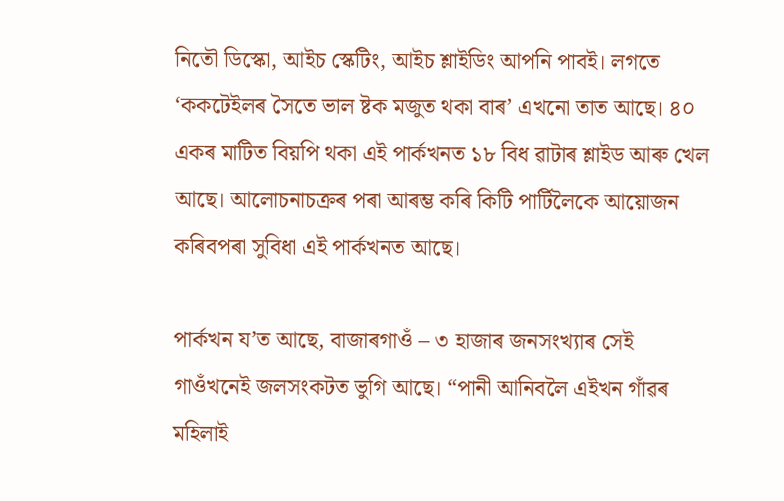নিতৌ ডিস্কো, আইচ স্কেটিং, আইচ শ্লাইডিং আপনি পাবই। লগতে ‘ককটেইলৰ সৈতে ভাল ষ্টক মজুত থকা বাৰ’ এখনো তাত আছে। ৪০ একৰ মাটিত বিয়পি থকা এই পাৰ্কখনত ১৮ বিধ ৱাটাৰ শ্লাইড আৰু খেল আছে। আলোচনাচক্ৰৰ পৰা আৰম্ভ কৰি কিটি পাৰ্টিলৈকে আয়োজন কৰিবপৰা সুবিধা এই পাৰ্কখনত আছে।

পাৰ্কখন য’ত আছে, বাজাৰগাওঁ – ৩ হাজাৰ জনসংখ্যাৰ সেই গাওঁখনেই জলসংকটত ভুগি আছে। “পানী আনিবলৈ এইখন গাঁৱৰ মহিলাই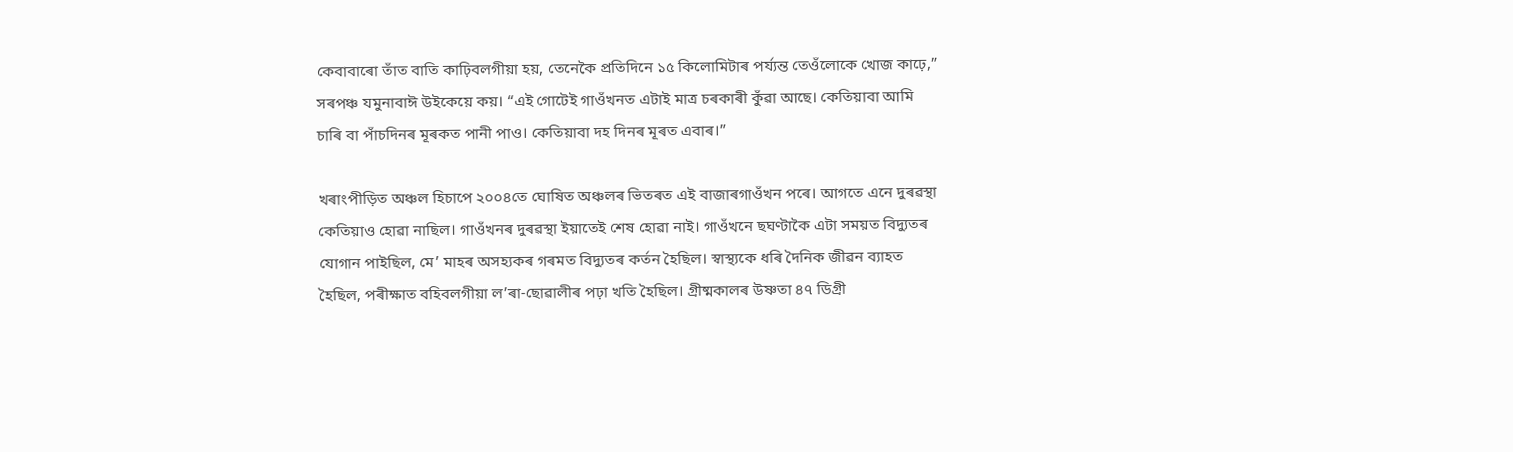কেবাবাৰো তাঁত বাতি কাঢ়িবলগীয়া হয়, তেনেকৈ প্ৰতিদিনে ১৫ কিলোমিটাৰ পৰ্য্যন্ত তেওঁলোকে খোজ কাঢ়ে,” সৰপঞ্চ যমুনাবাঈ উইকেয়ে কয়। “এই গোটেই গাওঁখনত এটাই মাত্ৰ চৰকাৰী কুঁৱা আছে। কেতিয়াবা আমি চাৰি বা পাঁচদিনৰ মূৰকত পানী পাও। কেতিয়াবা দহ দিনৰ মূৰত এবাৰ।”

খৰাংপীড়িত অঞ্চল হিচাপে ২০০৪তে ঘোষিত অঞ্চলৰ ভিতৰত এই বাজাৰগাওঁখন পৰে। আগতে এনে দুৰৱস্থা কেতিয়াও হোৱা নাছিল। গাওঁখনৰ দুৰৱস্থা ইয়াতেই শেষ হোৱা নাই। গাওঁখনে ছঘণ্টাকৈ এটা সময়ত বিদ্যুতৰ যোগান পাইছিল, মে’ মাহৰ অসহ্যকৰ গৰমত বিদ্যুতৰ কৰ্তন হৈছিল। স্বাস্থ্যকে ধৰি দৈনিক জীৱন ব্যাহত হৈছিল, পৰীক্ষাত বহিবলগীয়া ল’ৰা-ছোৱালীৰ পঢ়া খতি হৈছিল। গ্ৰীষ্মকালৰ উষ্ণতা ৪৭ ডিগ্ৰী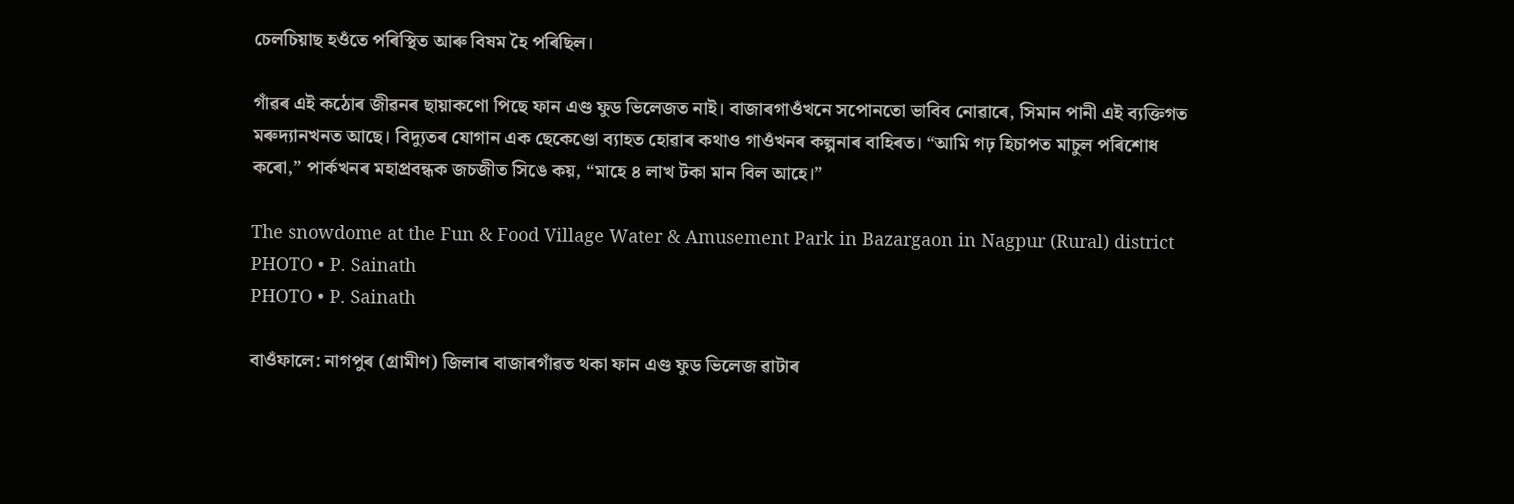চেলচিয়াছ হওঁতে পৰিস্থিত আৰু বিষম হৈ পৰিছিল।

গাঁৱৰ এই কঠোৰ জীৱনৰ ছায়াকণো পিছে ফান এণ্ড ফুড ভিলেজত নাই। বাজাৰগাওঁখনে সপোনতো ভাবিব নোৱাৰে, সিমান পানী এই ব্যক্তিগত মৰুদ্যানখনত আছে। বিদ্যুতৰ যোগান এক ছেকেণ্ডো ব্যাহত হোৱাৰ কথাও গাওঁখনৰ কল্পনাৰ বাহিৰত। “আমি গঢ় হিচাপত মাচুল পৰিশোধ কৰো,” পাৰ্কখনৰ মহাপ্ৰবন্ধক জচজীত সিঙে কয়, “মাহে ৪ লাখ টকা মান বিল আহে।”

The snowdome at the Fun & Food Village Water & Amusement Park in Bazargaon in Nagpur (Rural) district
PHOTO • P. Sainath
PHOTO • P. Sainath

বাওঁফালে: নাগপুৰ (গ্ৰামীণ) জিলাৰ বাজাৰগাঁৱত থকা ফান এণ্ড ফুড ভিলেজ ৱাটাৰ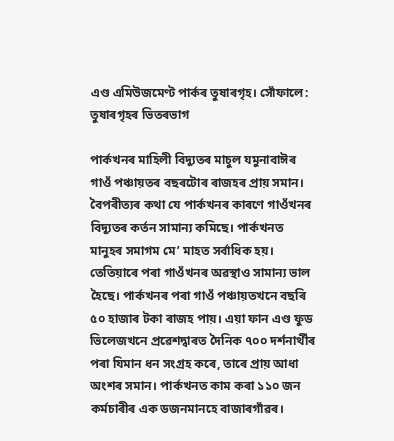এণ্ড এমিউজমেণ্ট পাৰ্কৰ তুষাৰগৃহ। সোঁফালে: তুষাৰগৃহৰ ভিতৰভাগ

পাৰ্কখনৰ মাহিলী বিদ্যুতৰ মাচুল যমুনাবাঈৰ গাওঁ পঞ্চায়তৰ বছৰটোৰ ৰাজহৰ প্ৰায় সমান। বৈপৰীত্যৰ কথা যে পাৰ্কখনৰ কাৰণে গাওঁখনৰ বিদ্যুতৰ কৰ্তন সামান্য কমিছে। পাৰ্কখনত মানুহৰ সমাগম মে’ মাহত সৰ্বাধিক হয়। তেতিয়াৰে পৰা গাওঁখনৰ অৱস্থাও সামান্য ভাল হৈছে। পাৰ্কখনৰ পৰা গাওঁ পঞ্চায়তখনে বছৰি ৫০ হাজাৰ টকা ৰাজহ পায়। এয়া ফান এণ্ড ফুড ভিলেজখনে প্ৰৱেশদ্বাৰত দৈনিক ৭০০ দৰ্শনাৰ্থীৰ পৰা যিমান ধন সংগ্ৰহ কৰে, তাৰে প্ৰায় আধা অংশৰ সমান। পাৰ্কখনত কাম কৰা ১১০ জন কৰ্মচাৰীৰ এক ডজনমানহে বাজাৰগাঁৱৰ।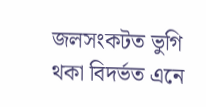জলসংকটত ভুগি থকা বিদৰ্ভত এনে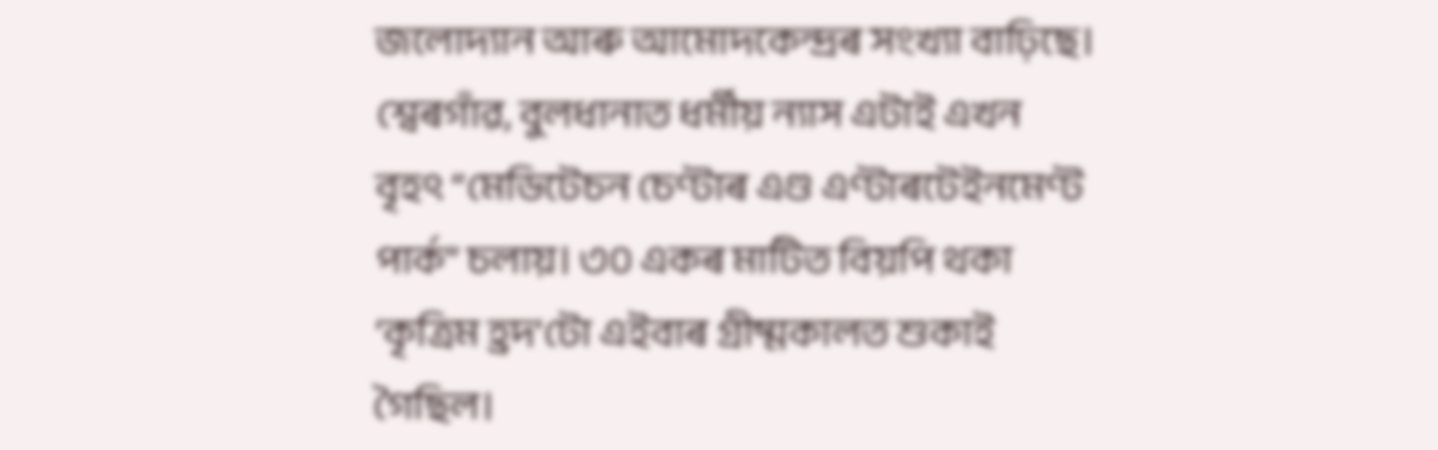জলোদ্যান আৰু আমোদকেন্দ্ৰৰ সংখ্যা বাঢ়িছে। শ্বেৰগাঁৱ, বুলধানাত ধৰ্মীয় ন্যাস এটাই এখন বৃহৎ “মেডিটেচন চেণ্টাৰ এণ্ড এণ্টাৰটেইনমেণ্ট পাৰ্ক” চলায়। ৩০ একৰ মাটিত বিয়পি থকা ‘কৃত্ৰিম হ্ৰদ’টো এইবাৰ গ্ৰীষ্মকালত শুকাই গৈছিল।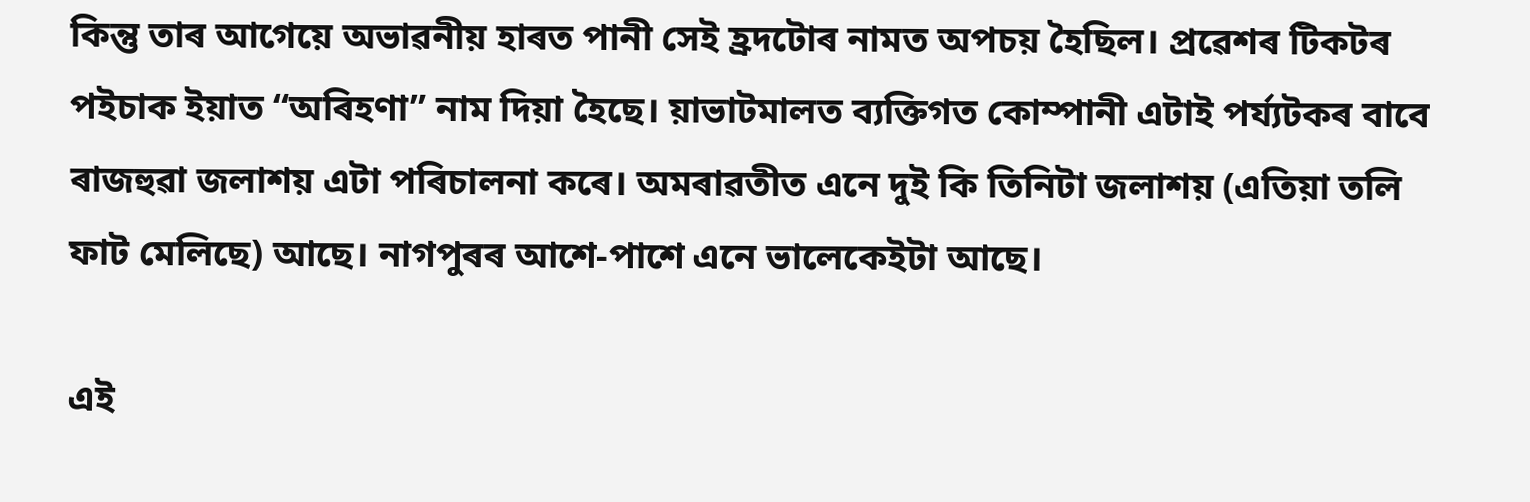কিন্তু তাৰ আগেয়ে অভাৱনীয় হাৰত পানী সেই হ্ৰদটোৰ নামত অপচয় হৈছিল। প্ৰৱেশৰ টিকটৰ পইচাক ইয়াত “অৰিহণা” নাম দিয়া হৈছে। য়াভাটমালত ব্যক্তিগত কোম্পানী এটাই পৰ্য্যটকৰ বাবে ৰাজহুৱা জলাশয় এটা পৰিচালনা কৰে। অমৰাৱতীত এনে দুই কি তিনিটা জলাশয় (এতিয়া তলি ফাট মেলিছে) আছে। নাগপুৰৰ আশে-পাশে এনে ভালেকেইটা আছে।

এই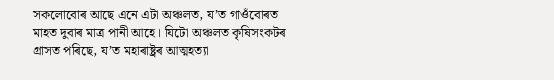সকলোবোৰ আছে এনে এটা অঞ্চলত, য’ত গাওঁবোৰত মাহত দুবাৰ মাত্ৰ পানী আহে। যিটো অঞ্চলত কৃষিসংকটৰ গ্ৰাসত পৰিছে, য’ত মহাৰাষ্ট্ৰৰ আত্মহত্যা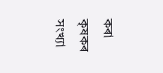কৰা কৃষকৰ সংখ্যা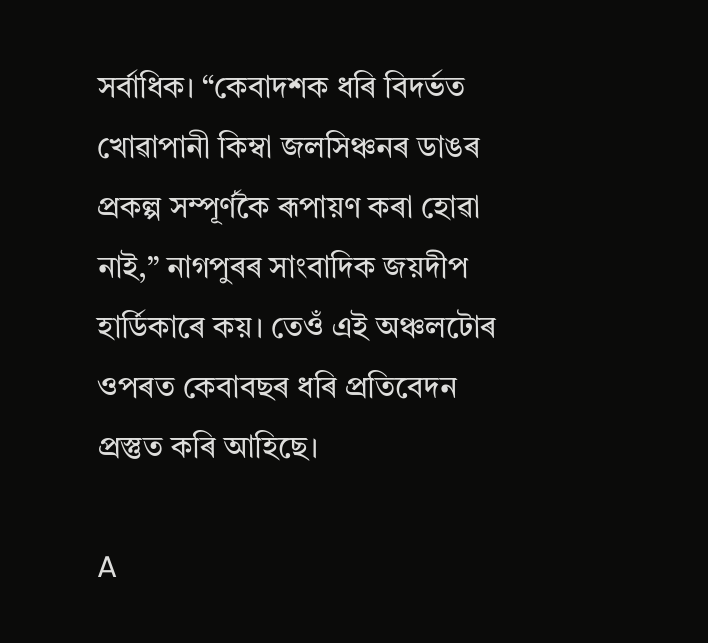সৰ্বাধিক। “কেবাদশক ধৰি বিদৰ্ভত খোৱাপানী কিম্বা জলসিঞ্চনৰ ডাঙৰ প্ৰকল্প সম্পূৰ্ণকৈ ৰূপায়ণ কৰা হোৱা নাই,” নাগপুৰৰ সাংবাদিক জয়দীপ হাৰ্ডিকাৰে কয়। তেওঁ এই অঞ্চলটোৰ ওপৰত কেবাবছৰ ধৰি প্ৰতিবেদন প্ৰস্তুত কৰি আহিছে।

A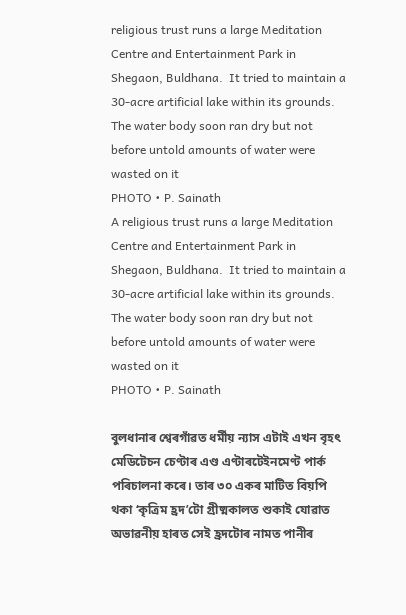religious trust runs a large Meditation Centre and Entertainment Park in Shegaon, Buldhana.  It tried to maintain a 30-acre artificial lake within its grounds. The water body soon ran dry but not before untold amounts of water were wasted on it
PHOTO • P. Sainath
A religious trust runs a large Meditation Centre and Entertainment Park in Shegaon, Buldhana.  It tried to maintain a 30-acre artificial lake within its grounds. The water body soon ran dry but not before untold amounts of water were wasted on it
PHOTO • P. Sainath

বুলধানাৰ শ্বেৰগাঁৱত ধৰ্মীয় ন্যাস এটাই এখন বৃহৎ মেডিটেচন চেণ্টাৰ এণ্ড এণ্টাৰটেইনমেণ্ট পাৰ্ক পৰিচালনা কৰে। তাৰ ৩০ একৰ মাটিত বিয়পি থকা ‘কৃত্ৰিম হ্ৰদ’টো গ্ৰীষ্মকালত শুকাই যোৱাত অভাৱনীয় হাৰত সেই হ্ৰদটোৰ নামত পানীৰ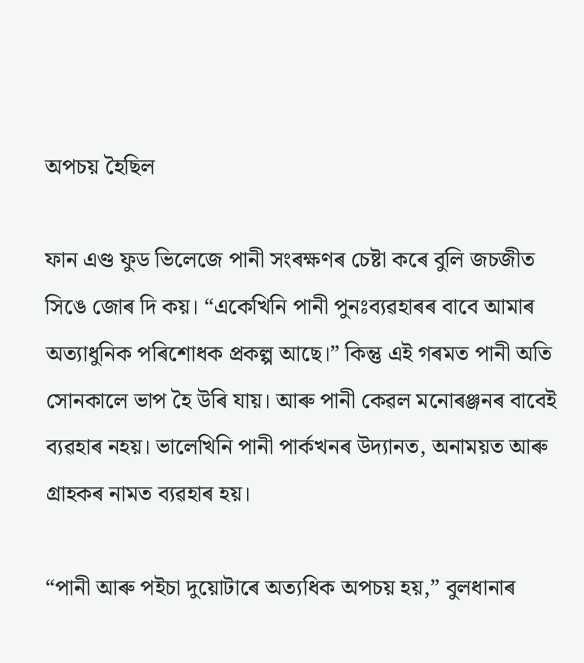অপচয় হৈছিল

ফান এণ্ড ফুড ভিলেজে পানী সংৰক্ষণৰ চেষ্টা কৰে বুলি জচজীত সিঙে জোৰ দি কয়। “একেখিনি পানী পুনঃব্যৱহাৰৰ বাবে আমাৰ অত্যাধুনিক পৰিশোধক প্ৰকল্প আছে।” কিন্তু এই গৰমত পানী অতি সোনকালে ভাপ হৈ উৰি যায়। আৰু পানী কেৱল মনোৰঞ্জনৰ বাবেই ব্যৱহাৰ নহয়। ভালেখিনি পানী পাৰ্কখনৰ উদ্যানত, অনাময়ত আৰু গ্ৰাহকৰ নামত ব্যৱহাৰ হয়।

“পানী আৰু পইচা দুয়োটাৰে অত্যধিক অপচয় হয়,” বুলধানাৰ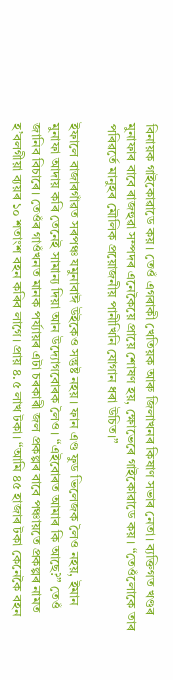বিনায়ক গাইকোৱাডে কয়। তেওঁ এগৰাকী খেতিয়ক আৰু জিলাখনৰ কিষাণ সভাৰ নেতা। ব্যক্তিগত খণ্ডৰ মুনাফাৰ বাবে ৰাজহুৱা সম্পদৰ এনেকৈয়ে প্ৰায়ে শোষণ হয়, ক্ষোভেৰে গাইকোৱাডে কয়। “তেওঁলোকে তাৰ পৰিৱৰ্তে মানুহৰ মৌলিক প্ৰয়োজনীয় পানীখিনি যোগান ধৰা উচিত।”

ইফালে বাজাৰগাঁৱত সৰপঞ্চ যমুনাবাঈ উইকেও সন্তুষ্ট নহয়। ফান এণ্ড ফুড ভিলেজক লৈও নহয়, ইমান মুনাফা আদায় কৰি তেনেই সামান্য দিয়া আন উদ্যোগবোৰক লৈও। “এইবোৰত আমাৰ কি আছে?” তেওঁ জানিব বিচাৰে। তেওঁৰ গাওঁখনত মানক পৰ্য্যায়ৰ এটা চৰকাৰী জল প্ৰকল্পৰ বাবে পঞ্চায়তে প্ৰকল্পৰ নামত হ’বলগীয়া ব্যয়ৰ ১০ শতাংশ বহন কৰিব লাগে। প্ৰায় ৪.৫ লাখ টকা। “আমি ৪৫ হাজাৰ টকা কেনেকৈ বহন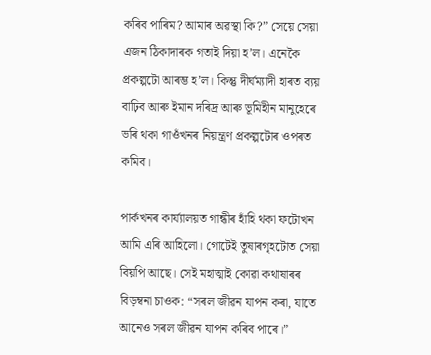কৰিব পাৰিম? আমাৰ অৱস্থা কি?” সেয়ে সেয়া এজন ঠিকাদাৰক গতাই দিয়া হ’ল। এনেকৈ প্ৰকল্পটো আৰম্ভ হ’ল। কিন্তু দীৰ্ঘম্যাদী হাৰত ব্যয় বাঢ়িব আৰু ইমান দৰিদ্ৰ আৰু ভূমিহীন মানুহেৰে ভৰি থকা গাওঁখনৰ নিয়ন্ত্ৰণ প্ৰকল্পটোৰ ওপৰত কমিব।

পাৰ্কখনৰ কাৰ্য্যালয়ত গান্ধীৰ হাঁহি থকা ফটোখন আমি এৰি আহিলো। গোটেই তুষাৰগৃহটোত সেয়া বিয়পি আছে। সেই মহাত্মাই কোৱা কথাষাৰৰ বিড়ম্বনা চাওক: “সৰল জীৱন যাপন কৰা, যাতে আনেও সৰল জীৱন যাপন কৰিব পাৰে।”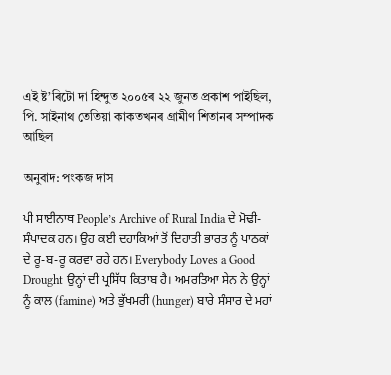এই ষ্ট’ৰিটো দা হিন্দুত ২০০৫ৰ ২২ জুনত প্ৰকাশ পাইছিল, পি. সাইনাথ তেতিয়া কাকতখনৰ গ্ৰামীণ শিতানৰ সম্পাদক আছিল

অনুবাদ: পংকজ দাস

ਪੀ ਸਾਈਨਾਥ People’s Archive of Rural India ਦੇ ਮੋਢੀ-ਸੰਪਾਦਕ ਹਨ। ਉਹ ਕਈ ਦਹਾਕਿਆਂ ਤੋਂ ਦਿਹਾਤੀ ਭਾਰਤ ਨੂੰ ਪਾਠਕਾਂ ਦੇ ਰੂ-ਬ-ਰੂ ਕਰਵਾ ਰਹੇ ਹਨ। Everybody Loves a Good Drought ਉਨ੍ਹਾਂ ਦੀ ਪ੍ਰਸਿੱਧ ਕਿਤਾਬ ਹੈ। ਅਮਰਤਿਆ ਸੇਨ ਨੇ ਉਨ੍ਹਾਂ ਨੂੰ ਕਾਲ (famine) ਅਤੇ ਭੁੱਖਮਰੀ (hunger) ਬਾਰੇ ਸੰਸਾਰ ਦੇ ਮਹਾਂ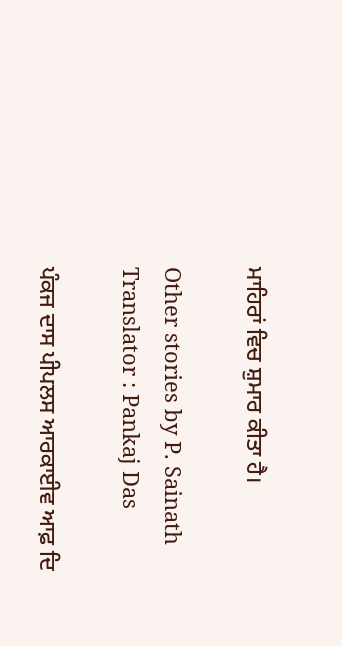ਮਾਹਿਰਾਂ ਵਿਚ ਸ਼ੁਮਾਰ ਕੀਤਾ ਹੈ।

Other stories by P. Sainath
Translator : Pankaj Das

ਪੰਕਜ ਦਾਸ ਪੀਪਲਸ ਆਰਕਾਈਵ ਆਫ਼ ਦਿ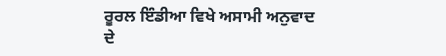ਰੂਰਲ ਇੰਡੀਆ ਵਿਖੇ ਅਸਾਮੀ ਅਨੁਵਾਦ ਦੇ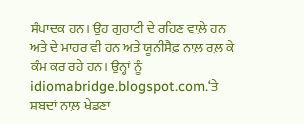ਸੰਪਾਦਕ ਹਨ। ਉਹ ਗੁਹਾਟੀ ਦੇ ਰਹਿਣ ਵਾਲ਼ੇ ਹਨ ਅਤੇ ਦੇ ਮਾਹਰ ਵੀ ਹਨ ਅਤੇ ਯੂਨੀਸੈਫ਼ ਨਾਲ਼ ਰਲ਼ ਕੇ ਕੰਮ ਕਰ ਰਹੇ ਹਨ। ਉਨ੍ਹਾਂ ਨੂੰ idiomabridge.blogspot.com.‘ਤੇ ਸ਼ਬਦਾਂ ਨਾਲ਼ ਖੇਡਣਾ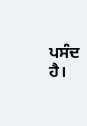ਪਸੰਦ ਹੈ।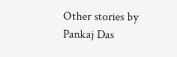Other stories by Pankaj Das